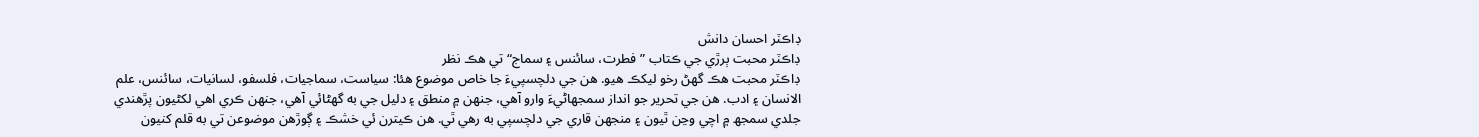ڊاڪٽر احسان دانش
ڊاڪٽر محبت ٻرڙي جي ڪتاب ”فطرت، سائنس ۽ سماج“ تي هڪ نظر
ڊاڪٽر محبت هڪ گھڻ رخو ليکڪ هيو. هن جي دلچسپيءَ جا خاص موضوع هئا: سياست، سماجيات، فلسفو، لسانيات، سائنس، علم الانسان ۽ ادب. هن جي تحرير جو انداز سمجھاڻيءَ وارو آهي، جنهن ۾ منطق ۽ دليل جي به گھڻائي آهي، جنهن ڪري اهي لکڻيون پڙهندي جلدي سمجھ ۾ اچي وڃن ٿيون ۽ منجھن قاري جي دلچسپي به رهي ٿي. هن ڪيترن ئي خشڪ ۽ ڳوڙهن موضوعن تي به قلم کنيون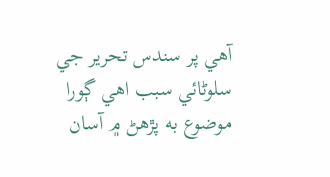آهي پر سندس تحرير جي سلوڻائي سبب اهي ڳورا موضوع به پڙهڻ ۾ آسان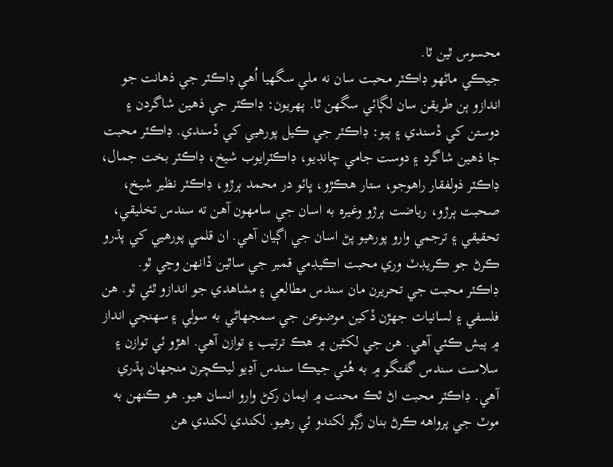محسوس ٿين ٿا.
جيڪي ماڻهو ڊاڪٽر محبت سان نه ملي سگھيا اُهي ڊاڪٽر جي ذهانت جو اندازو ٻن طريقن سان لڳائي سگھن ٿا. پهريون: ڊاڪٽر جي ذهين شاگردن ۽ دوستن کي ڏسندي ۽ ٻيو: ڊاڪٽر جي ڪيل پورهيي کي ڏسندي. ڊاڪٽر محبت جا ذهين شاگرد ۽ دوست جامي چانڊيو، ڊاڪٽرايوب شيخ، ڊاڪٽر بخت جمال، ڊاڪٽر ذولفقار راهوجو، ستار هڪڙو، ڀائو در محمد ٻرڙو، ڊاڪٽر نظير شيخ، صحبت ٻرڙو، رياضت ٻرڙو وغيره به اسان جي سامهون آهن ته سندس تخليقي، تحقيقي ۽ ترجمي وارو پورهيو پڻ اسان جي اڳيان آهي. ان قلمي پورهيي کي پڌرو ڪرڻ جو ڪريڊٽ وري محبت اڪيڊمي قمبر جي ساٿين ڏانهن وڃي ٿو.
ڊاڪٽر محبت جي تحريرن مان سندس مطالعي ۽ مشاهدي جو اندازو ٿئي ٿو. هن فلسفي ۽ لسانيات جهڙن ڏکين موضوعن جي سمجھاڻي به سولي ۽ سهنجي انداز ۾ پيش ڪئي آهي. هن جي لکڻين ۾ هڪ ترتيب ۽ توازن آهي. اهڙو ئي توازن ۽ سلاست سندس گفتگو ۾ به هُئي جيڪا سندس آڊيو ليڪچرن منجھان پڌري آهي. ڊاڪٽر محبت اڻ ٿڪ محنت ۾ ايمان رکڻ وارو انسان هيو. هو ڪنهن به موٽ جي پرواهه ڪرڻ بنان رڳو لکندو ئي رهيو. لکندي لکندي هن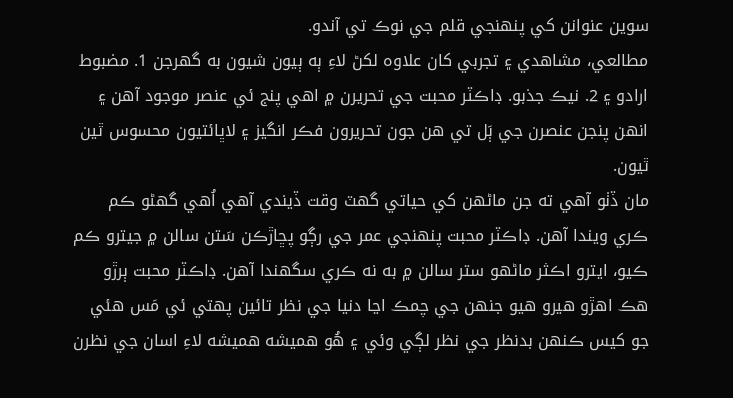سوين عنوانن کي پنهنجي قلم جي نوڪ تي آندو.
مطالعي، مشاهدي ۽ تجربي کان علاوه لکڻ لاءِ ٻه ٻيون شيون به گھرجن 1. مضبوط ارادو ۽ 2. نيڪ جذبو. ڊاڪٽر محبت جي تحريرن ۾ اهي پنج ئي عنصر موجود آهن ۽ انهن پنجن عنصرن جي ٻَل تي هن جون تحريرون فڪر انگيز ۽ لاڀائتيون محسوس ٿين ٿيون.
مان ڏٺو آهي ته جن ماڻهن کي حياتي گھٽ وقت ڏيندي آهي اُهي گھڻو ڪم ڪري ويندا آهن. ڊاڪٽر محبت پنهنجي عمر جي رڳو پڇاڙڪن سَتن سالن ۾ جيترو ڪم ڪيو، ايترو اڪثر ماڻهو ستر سالن ۾ به نه ڪري سگھندا آهن. ڊاڪٽر محبت ٻرڙو هڪ اهڙو هيرو هيو جنهن جي چمڪ اڃا دنيا جي نظر تائين پهتي ئي مَس هئي جو کيس ڪنهن بدنظر جي نظر لڳي وئي ۽ هُو هميشه هميشه لاءِ اسان جي نظرن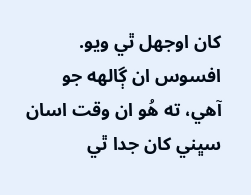کان اوجھل ٿي ويو. افسوس ان ڳالهه جو آهي، ته هُو ان وقت اسان سڀني کان جدا ٿي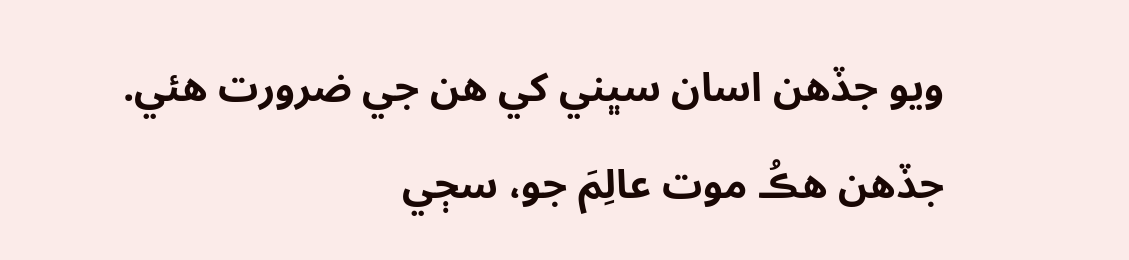ويو جڏهن اسان سڀني کي هن جي ضرورت هئي.
جڏهن هڪُ موت عالِمَ جو، سڄي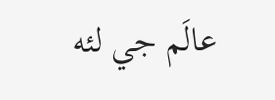عالَم جي لئه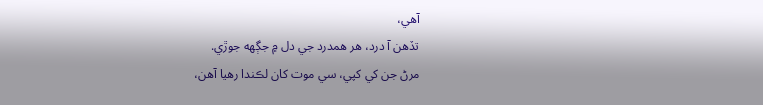آهي،
تڏهن آ درد، هر همدرد جي دل ۾ جڳهه جوڙي.
مرڻ جن کي کپي، سي موت کان لڪندا رهيا آهن،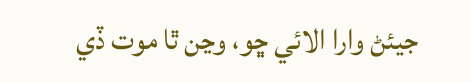جيئڻ وارا الائي ڇو، وڃن ٿا موت ڏي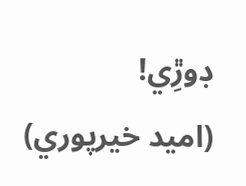ڊوڙِي!
(اميد خيرپوري)